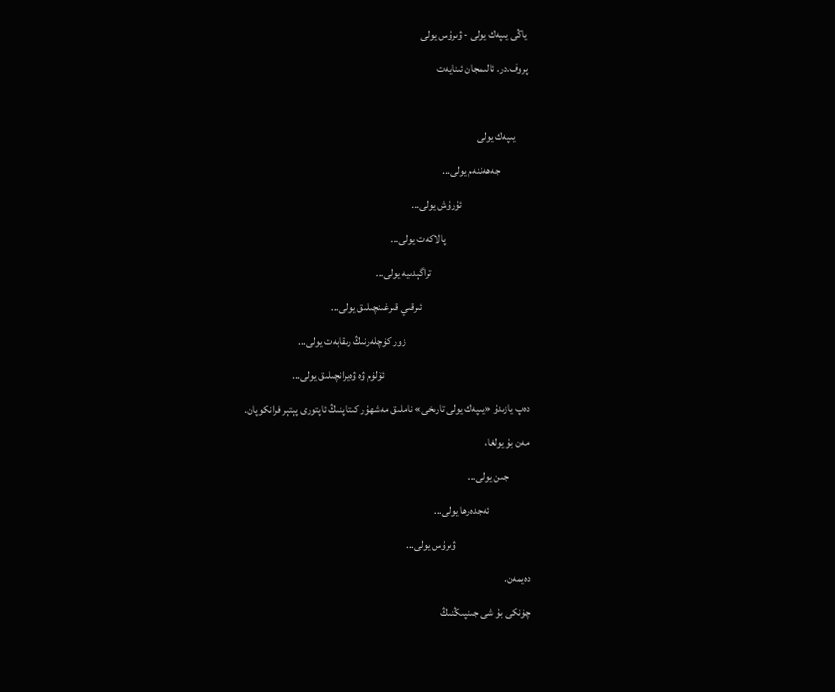ياڭى يىپەك يولى - ۋىرۇس يولى

پروف.در. ئالىمجان ئىنايەت



      يىپەك يولى

             جەھەننەم يولى...

                               ئۇرۇش يولى...

                                       پالاكەت يولى...

                                              تراگېدىيە يولى...

                                                  ئىرقىي قىرغىنچىلىق يولى...

                                                          زور كۈچلەرنىڭ رىقابەت يولى...

                                                                    ئۆلۈم ۋە ۋەيرانچىلىق يولى...

دەپ يازىدۇ «يىپەك يولى تارىخى» ناملىق مەشھۇر كىتاپنىڭ ئاپتورى پېتېر فرانكوپان.

مەن بۇ يولغا،

          جىن يولى...

                   ئەجدەرھا يولى...

                                   ۋىرۇس يولى...

دەيمەن.

چۈنكى بۇ شى جىنپىڭنىڭ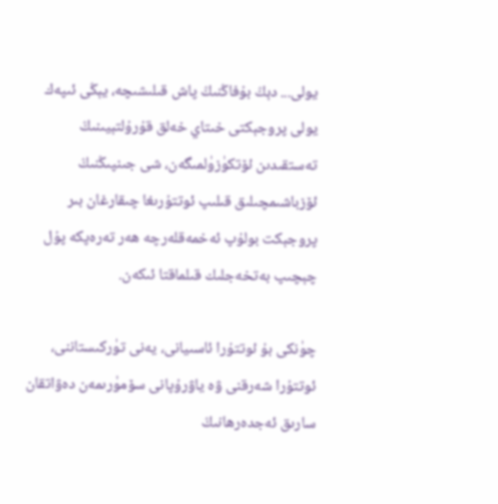يولى... دېڭ بۇفاڭنىڭ پاش قىلىشىچە، يېڭى ئىپەك يولى پروجېكتى خىتاي خەلق قۇرۇلتېيىنىڭ تەستقىدىن ئۆتكۈزۈلمىگەن، شى جىنپىڭنىڭ ئۆزباشىمچىلىق قىلىپ ئوتتۇرىغا چىقارغان بىر پروجېكت بولۇپ ئەخمەقلەرچە ھەر تەرەپكە پۇل چېچىپ بەتخەجلىك قىلماقتا ئىكەن.

چۈنكى بۇ ئوتتۇرا ئاسىيانى، يەنى تۈركىستاننى، ئوتتۇرا شەرقنى ۋە ياۋرۇپانى سۆمۈرىمەن دەۋاتقان سارىق ئەجدەرھانىڭ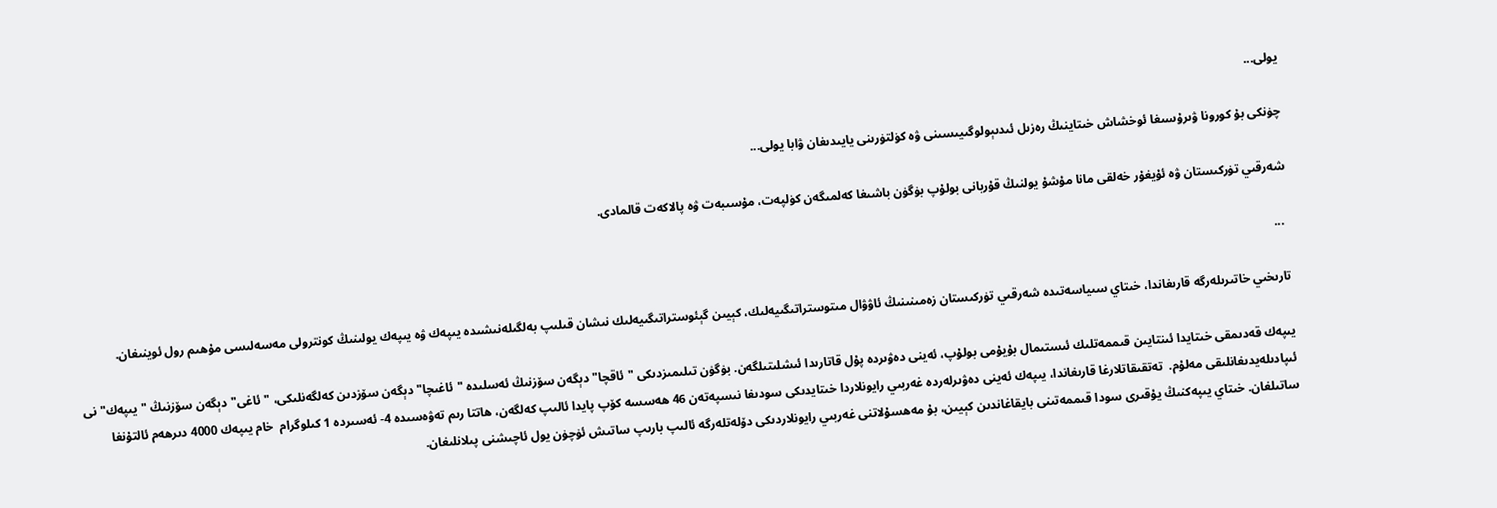يولى...

چۈنكى بۇ كورونا ۋىرۇسىغا ئوخشاش خىتاينىڭ رەزىل ئىدىېولوگىيىسىنى ۋە كۈلتۈرىنى يايىدىغان ۋابا يولى...

شەرقىي تۈركىستان ۋە ئۇيغۇر خەلقى مانا مۇشۇ يولنىڭ قۇربانى بولۇپ بۈگۈن باشىغا كەلمىگەن كۈلپەت، مۇسىبەت ۋە پالاكەت قالمادى.

 ...

تارىخىي خاتىرىلەرگە قارىغاندا، خىتاي سىياسەتىدە شەرقىي تۈركىستان زەمىنىنىڭ ئاۋۋال مىتوستراتىگىيەلىك، كېيىن گېئوستراتىگىيەلىك نىشان قىلىپ بەلگىلەنىشىدە يىپەك ۋە يىپەك يولىنىڭ كونترولى مەسەلىسى مۇھىم رول ئوينىغان.

يىپەك قەدىمقى خىتايدا ئىنتايىن قىممەتلىك ئىستىمال بۇيۇمى بولۇپ، ئەينى دەۋىردە پۇل قاتارىدا ئىشلىتىلگەن. بۈگۈن تىلىمىزدىكى "ئاقچا" دېگەن سۆزنىڭ ئەسلىدە "ئاغىچا" دېگەن سۆزدىن كەلگەنلىكى، "ئاغى" دېگەن سۆزنىڭ "يىپەك" نى ئىپادىلەيدىغانلىقى مەلۇم.  تەتقىقاتلارغا قارىغاندا، يىپەك ئەينى دەۋىرلەردە غەربىي رايونلاردا خىتايدىكى سودىغا نىسپەتەن 46 ھەسسە كۆپ پايدا ئالىپ كەلگەن، ھاتتا رىم تەۋەسىدە 4- ئەسىردە 1 كىلوگرام  خام يىپەك 4000 دىرھەم ئالتۇنغا ساتىلغان. خىتاي يىپەكنىڭ يۇقىرى سودا قىممەتىنى بايقاغاندىن كېيىن، بۇ مەھسۇلاتنى غەربىي رايونلاردىكى دۆلەتلەرگە ئالىپ بارىپ ساتىش ئۈچۈن يول ئاچىشنى پىلانلىغان.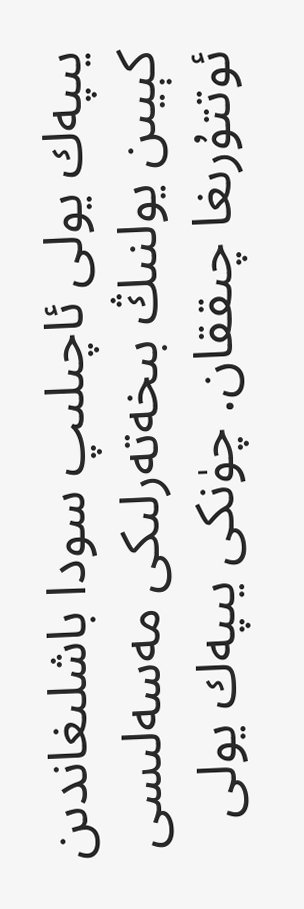يىپەك يولى ئاچىلىپ سودا باشلىغاندىن كېيىن يولنىڭ بىخەتەرلىكى مەسەلىسى ئوتتۇرىغا چىققان. چۈنكى يىپەك يولى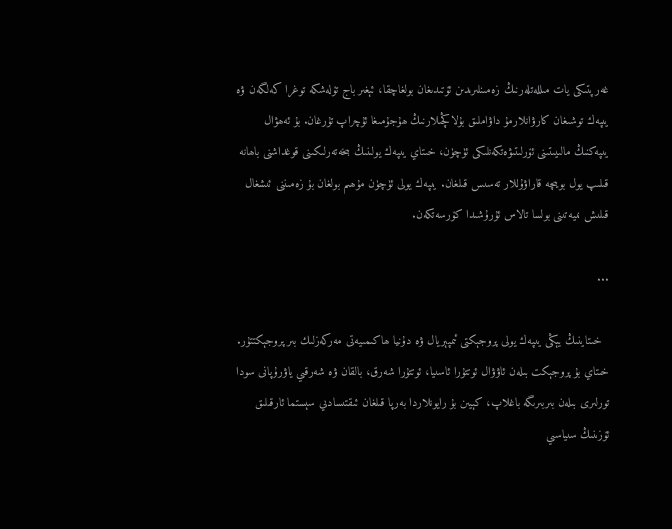غەرپتىكى يات مىللەتلەرنىڭ زەمىنلىرىدىن ئۆتىدىغان بولغاچقا، ئېغىر باج تۆلەشكە توغرا كەلگەن ۋە يىپەك توشىغان كارۋانلارمۇ داۋاملىق بۇلاڭچىلارنىڭ ھۇجۇمىغا ئۇچراپ تۇرغان. بۇ ئەھۋال يىپەكنىڭ مالىيىتىنى ئۆرلىتىۋەتكەنلىكى ئۈچۈن، خىتاي يىپەك يولىنىڭ بىخەتەرلىكىنى قوغداشنى باھانە قىلىپ يول بويىچە قاراۋۇللار تەسىس قىلغان. يىپەك يولى ئۈچۈن مۇھىم بولغان بۇ زەمىننى ئىشغال قىلىش نىيەتىنى بولسا تالاس ئۇرۇشىدا كۆرسەتكەن.

...

  خىتاينىڭ يېڭى يىپەك يولى پروجېكتى ئىمپېريال ۋە دۇنيا ھاكىمىيەتى مەركەزلىك بىر پروجېكتتۇر. خىتاي بۇ پروجېكت بىلەن ئاۋۋال ئوتتۇرا ئاسىيا، ئوتتۇرا شەرق، بالقان ۋە شەرقىي ياۋرۇپانى سودا تورلىرى بىلەن بىربىرىگە باغلاپ، كېيىن بۇ رايونلاردا بەرپا قىلغان ئىقتىسادىي سېستما ئارقىلىق ئۆزىنىڭ سىياسىي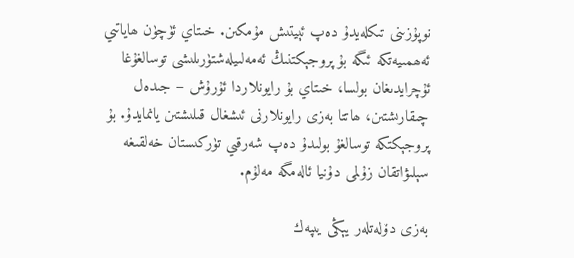نوپۇزىنى تىكلەيدۇ دەپ ئېيتىش مۇمكىن. خىتاي ئۈچۈن ھاياتىي ئەھمىيەتكە ئىگە بۇ پروجېكتنىڭ ئەمەلىيلەشتۈرىلىشى توسالغۇغا ئۇچرايدىغان بولسا، خىتاي بۇ رايونلاردا ئۇرۇش – جىدەل چىقارىشتىن، ھاتتا بەزى رايونلارنى ئىشغال قىلىشتىن يانمايدۇ. بۇ پروجېكتكە توسالغۇ بولىدۇ دەپ شەرقىي تۈركىستان خەلقىغە سېلىۋاتقان زۇلمى دۇنيا ئالەمگە مەلۇم.

بەزى دۆلەتلەر يېڭى يىپەك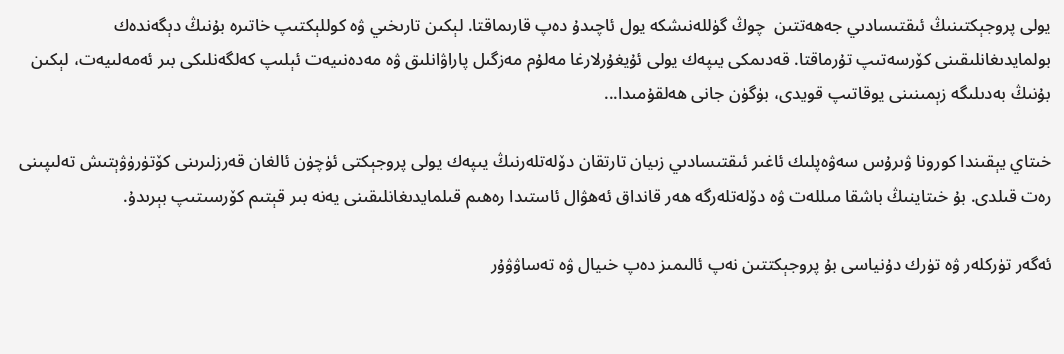يولى پروجېكتىنىڭ ئىقتىسادىي جەھەتتىن  چوڭ گۈللەنىشكە يول ئاچىدۇ دەپ قارىماقتا. لېكىن تارىخىي ۋە كوللېكتىپ خاتىرە بۇنىڭ دېگەندەك بولمايدىغانلىقىنى كۆرسەتىپ تۇرماقتا. قەدىمكى يىپەك يولى ئۇيغۇرلارغا مەلۇم مەزگىل پاراۋانلىق ۋە مەدەنىيەت ئېلىپ كەلگەنلىكى بىر ئەمەلىيەت، لېكىن بۇنىڭ بەدىلىگە زېمىنىنى يوقاتىپ قويدى، بۈگۈن جانى ھەلقۇمىدا...

خىتاي يېقىندا كورونا ۋىرۇس سەۋەپلىك ئاغىر ئىقتىسادىي زىيان تارتقان دۆلەتلەرنىڭ يىپەك يولى پروجېكتى ئۈچۈن ئالغان قەرزلىرىنى كۆتۈرۈۋېتىش تەلىپىنى رەت قىلدى. بۇ خىتاينىڭ باشقا مىللەت ۋە دۆلەتلەرگە ھەر قانداق ئەھۋال ئاستىدا رەھىم قىلمايدىغانلىقىنى يەنە بىر قېتىم كۆرسىتىپ بېرىدۇ.

ئەگەر تۈركلەر ۋە تۈرك دۇنياسى بۇ پروجېكتتىن نەپ ئالىمىز دەپ خىيال ۋە تەساۋۋۇر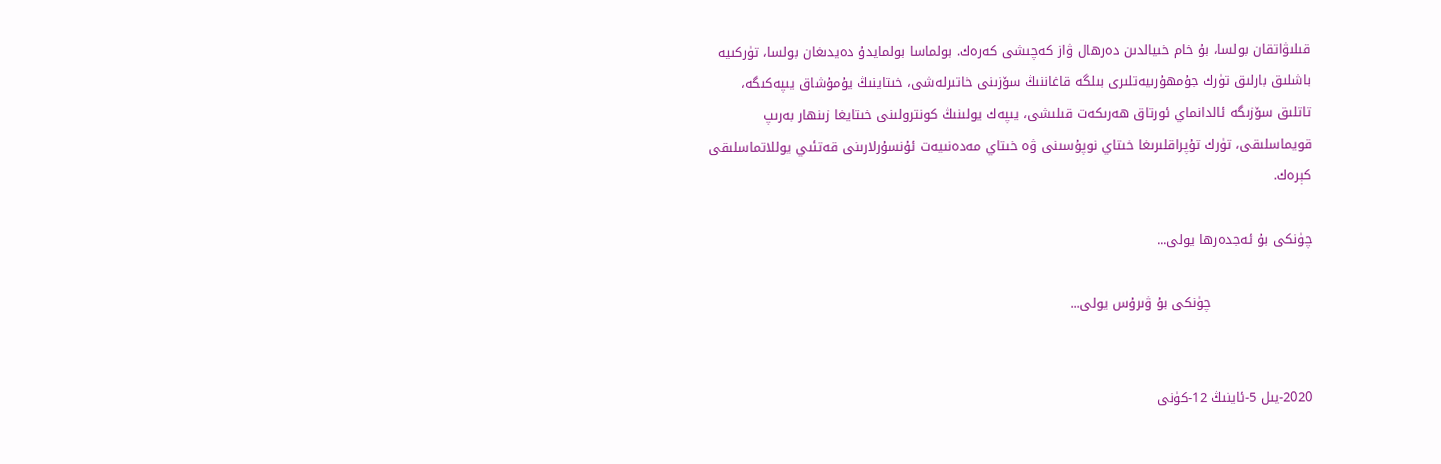قىلىۋاتقان بولسا، بۇ خام خىيالدىن دەرھال ۋاز كەچىشى كەرەك. بولماسا بولمايدۇ دەيدىغان بولسا، تۈركىيە باشلىق بارلىق تۈرك جۇمھۇرىيەتلىرى بىلگە قاغاننىڭ سۆزىنى خاتىرلەشى، خىتاينىڭ يۇمۇشاق يىپەكىگە، تاتلىق سۆزىگە ئالدانماي ئورتاق ھەرىكەت قىلىشى، يىپەك يولىنىڭ كونترولىنى خىتايغا زىنھار بەرىپ قويماسلىقى، تۈرك تۇپراقلىرىغا خىتاي نوپۇسىنى ۋە خىتاي مەدەنىيەت ئۇنسۇرلارىنى قەتئىي يوللاتماسلىقى كېرەك.

چۈنكى بۇ ئەجدەرھا يولى...

                       چۈنكى بۇ ۋىرۇس يولى...


2020-يىل 5-ئاينىڭ 12-كۈنى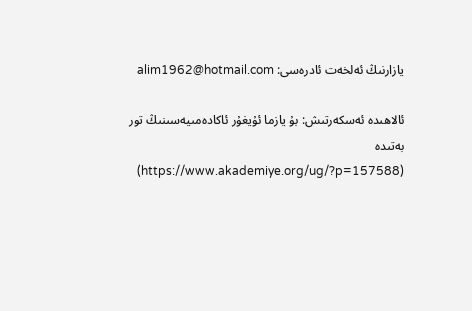يازارنىڭ ئەلخەت ئادرەسى: alim1962@hotmail.com

ئالاھىدە ئەسكەرتىش: بۇ يازما ئۇيغۇر ئاكادەمىيەسىنىڭ تور بەتىدە  (https://www.akademiye.org/ug/?p=157588)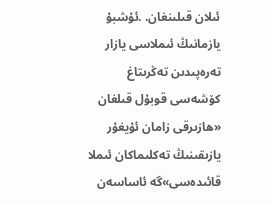ئىلان قىلىنغان. .ئۇشبۇ يازمانىڭ ئىملاسى يازار تەرەپىدىن تەڭرىتاغ كۆشەسى قوبۇل قىلغان «ھازىرقى زامان ئۇيغۇر يازىقىنىڭ تەكلىماكان ئىملا قائىدەسى»گە ئاساسەن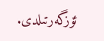ئۆزگەرتىلدى.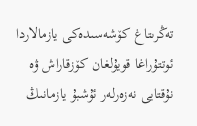تەڭرىتاغ كۆشەسىدەكى يازمالاردا ئوتتۇراغا قويۇلغان كۆزقاراش ۋە نۇقتايى نەزەرلەر ئۇشبۇ يازمانىڭ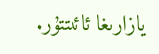يازارىغا ئائىتتۇر.